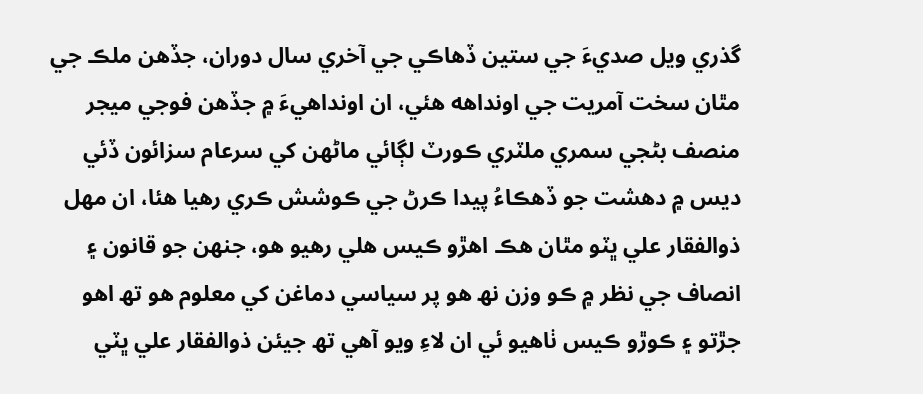گذري ويل صديءَ جي ستين ڏھاڪي جي آخري سال دوران، جڏھن ملڪ جي مٿان سخت آمريت جي اونداهه ھئي، ان اونداھيءَ ۾ جڏھن فوجي ميجر منصف بڻجي سمري ملٽري ڪورٽ لڳائي ماڻھن کي سرعام سزائون ڏئي ديس ۾ دھشت جو ڏھڪاءُ پيدا ڪرڻ جي ڪوشش ڪري رھيا ھئا، ان مھل ذوالفقار علي ڀٽو مٿان ھڪ اھڙو ڪيس ھلي رھيو ھو، جنھن جو قانون ۽ انصاف جي نظر ۾ ڪو وزن نھ ھو پر سياسي دماغن کي معلوم ھو تھ اھو جڙتو ۽ ڪوڙو ڪيس ٺاھيو ئي ان لاءِ ويو آھي تھ جيئن ذوالفقار علي ڀٽي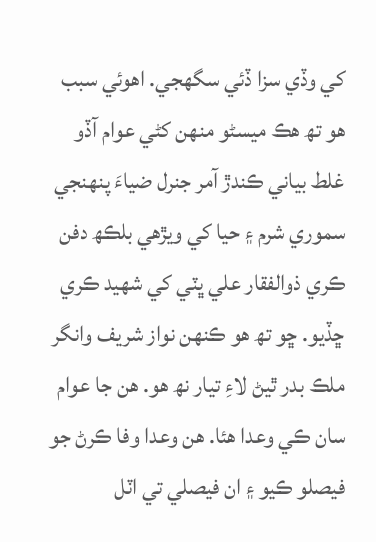کي وڏي سزا ڏئي سگھجي. اھوئي سبب ھو تھ ھڪ ميسڻو منھن کڻي عوام آڏو غلط بياني ڪندڙ آمر جنرل ضياءَ پنھنجي سموري شرم ۽ حيا کي ويڙھي بلڪھ دفن ڪري ذوالفقار علي ڀٽي کي شھيد ڪري ڇڏيو. ڇو تھ ھو ڪنھن نواز شريف وانگر ملڪ بدر ٿيڻ لاءِ تيار نھ ھو. ھن جا عوام سان ڪي وعدا ھئا. ھن وعدا وفا ڪرڻ جو فيصلو ڪيو ۽ ان فيصلي تي اٽل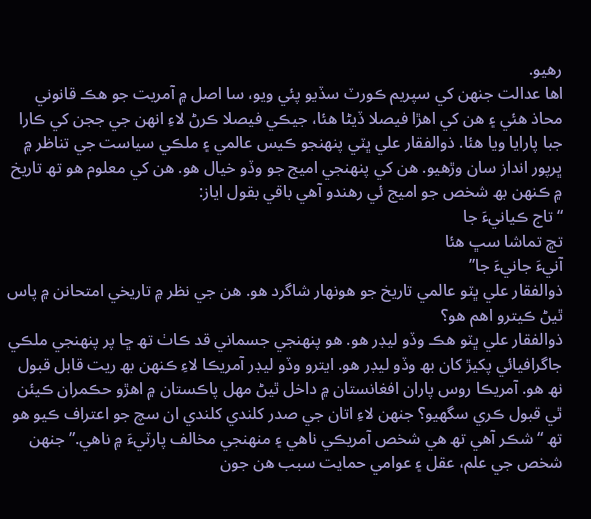رھيو.
اھا عدالت جنھن کي سپريم ڪورٽ سڏيو پئي ويو، سا اصل ۾ آمريت جو ھڪ قانوني محاذ ھئي ۽ ھن کي اھڙا فيصلا ڏيڻا ھئا، جيڪي فيصلا ڪرڻ لاءِ انھن جي ججن کي ڪارا جبا پارايا ويا ھئا. ذوالفقار علي ڀٽي پنھنجو ڪيس عالمي ۽ ملڪي سياست جي تناظر ۾ ڀرپور انداز سان وڙھيو. ھن کي پنھنجي اميج جو وڏو خيال ھو. ھن کي معلوم ھو تھ تاريخ ۾ ڪنھن بھ شخص جو اميج ئي رھندو آھي باقي بقول اياز:
“تاج ڪيانيءَ جا
تڇ تماشا سڀ ھئا
آنيءَ جانيءَ جا”
ذوالفقار علي ڀٽو عالمي تاريخ جو ھونھار شاگرد ھو. ھن جي نظر ۾ تاريخي امتحانن ۾ پاس ٿيڻ ڪيترو اھم ھو؟
ذوالفقار علي ڀٽو ھڪ وڏو ليڊر ھو. ھو پنھنجي جسماني قد ڪاٺ تھ ڇا پر پنھنجي ملڪي جاگرافيائي پکيڙ کان بھ وڏو ليڊر ھو. ايترو وڏو ليڊر آمريڪا لاءِ ڪنھن بھ ريت قابل قبول نھ ھو. آمريڪا روس پاران افغانستان ۾ داخل ٿيڻ مھل پاڪستان ۾ اھڙو حڪمران ڪيئن ٿي قبول ڪري سگھيو؟ جنھن لاءِ اتان جي صدر کلندي کلندي ان سچ جو اعتراف ڪيو ھو تھ “شڪر آھي تھ ھي شخص آمريڪي ناھي ۽ منھنجي مخالف پارٽيءَ ۾ ناھي.” جنھن شخص جي علم، عقل ۽ عوامي حمايت سبب ھن جون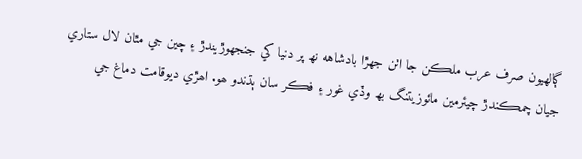ڳالھيون صرف عرب ملڪن جا اٺن جھڙا بادشاهه نھ پر دنيا کي جنجھوڙيندڙ ۽ چين جي مٿان لال ستاري جيان چمڪندڙ چيئرمين مائوزيتنگ بھ وڏي غور ۽ فڪر سان ٻڌندو ھو. اھڙي ديوقامت دماغ جي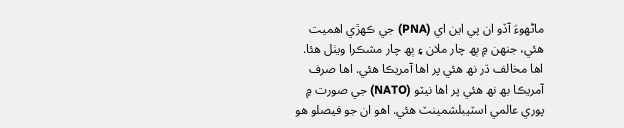ماڻھوءَ آڏو ان پي اين اي (PNA) جي ڪھڙي اھميت ھئي، جنھن ۾ ٻھ چار ملان ۽ ٻھ چار مشڪرا ويٺل ھئا. اھا مخالف ڌر نھ ھئي پر اھا آمريڪا ھئي. اھا صرف آمريڪا بھ نھ ھئي پر اھا نيٽو (NATO) جي صورت ۾ پوري عالمي اسٽيبلشمينٽ ھئي. اھو ان جو فيصلو ھو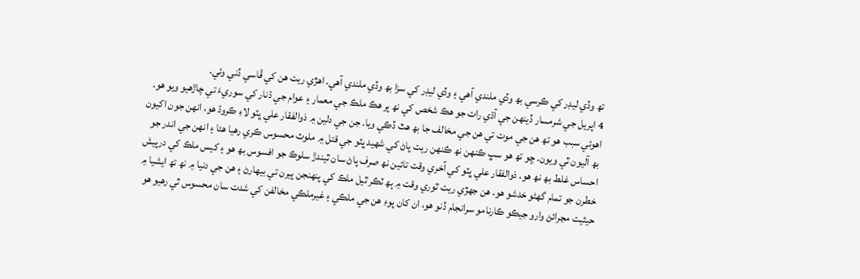تھ وڏي ليڊر کي ڪرسي بھ وڏي ملندي آھي ۽ وڏي ليڊر کي سزا بھ وڏي ملندي آھي. اھڙي ريت ھن کي ڦاسي ڏني وئي.
4 اپريل جي شرمسار ڏينھن جي آڌي رات جو ھڪ شخص کي نھ پر ھڪ ملڪ جي معمار ۽ عوام جي ڌنار کي سوريءَ تي چاڙھيو ويو ھو. اھوئي سبب ھو تھ ھن جي موت تي ھن جي مخالف جا بھ ھٿ ڏڪي ويا. جن جي دلين ۾ ذوالفقار علي ڀٽو لاءِ ڪروڌ ھو، انھن جون اکيون بھ آليون ٿي ويون. ڇو تھ ھو سڀ ڪنھن نھ ڪنھن ريت پاڻ کي شھيد ڀٽو جي قتل ۾ ملوث محسوس ڪري رھيا ھئا ۽ انھن جي اندر جو احساس غلط بھ نھ ھو. ذوالفقار علي ڀٽو کي آخري وقت تائين نھ صرف پاڻ سان ٿيندڙ سلوڪ جو افسوس بھ ھو ۽ کيس ملڪ کي درپيش خطرن جو تمام گھڻو خدشو ھو. ھن جھڙي ريت ٿوري وقت ۾ ٻھ ٽڪر ٿيل ملڪ کي پنھنجن پيرن تي بيھارڻ ۽ ھن جي دنيا ۾ نھ تھ ايشيا ۾ حيثيت مڃرائڻ وارو جيڪو ڪارنامو سرانجام ڏنو ھو، ان کان پوءِ ھن جي ملڪي ۽ غيرملڪي مخالفن کي شدت سان محسوس ٿي رھيو ھو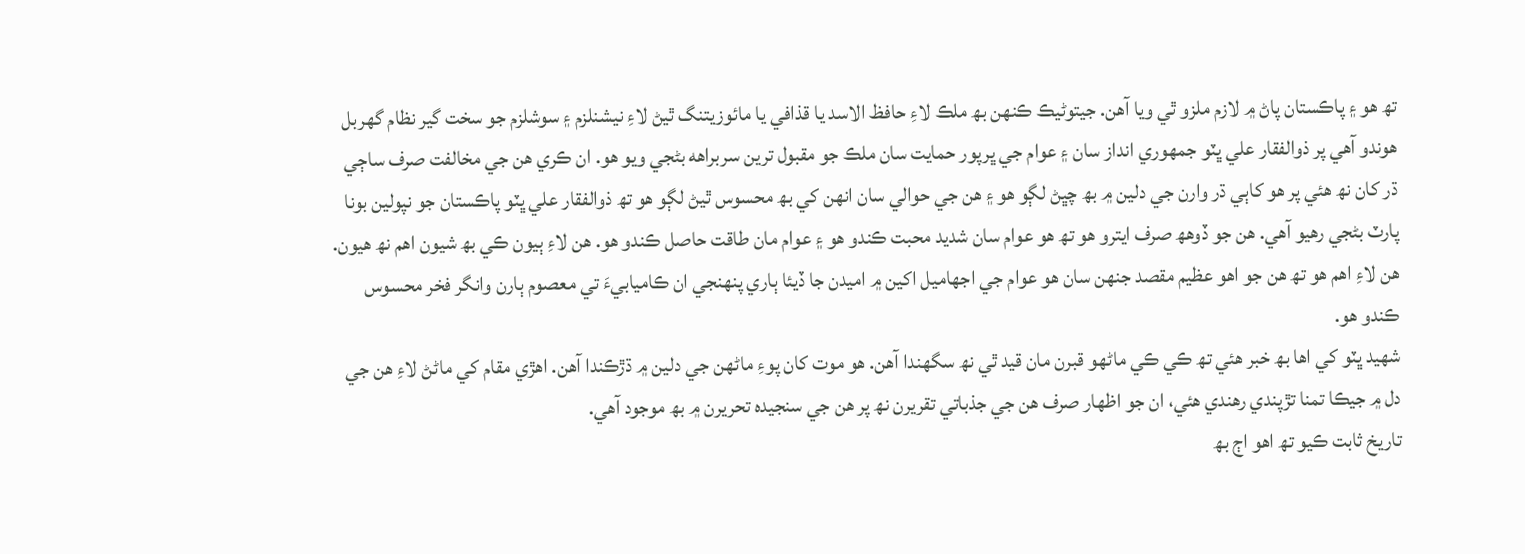تھ ھو ۽ پاڪستان پاڻ ۾ لازم ملزو ٿي ويا آھن. جيتوڻيڪ ڪنھن بھ ملڪ لاءِ حافظ الاسد يا قذافي يا مائوزيتنگ ٿيڻ لاءِ نيشنلزم ۽ سوشلزم جو سخت گير نظام گھربل ھوندو آھي پر ذوالفقار علي ڀٽو جمھوري انداز سان ۽ عوام جي ڀرپور حمايت سان ملڪ جو مقبول ترين سربراهه بڻجي ويو ھو. ان ڪري ھن جي مخالفت صرف ساڄي ڌر کان نھ ھئي پر ھو کاٻي ڌر وارن جي دلين ۾ بھ چڀڻ لڳو ھو ۽ ھن جي حوالي سان انھن کي بھ محسوس ٿيڻ لڳو ھو تھ ذوالفقار علي ڀٽو پاڪستان جو نپولين بونا پارٽ بڻجي رھيو آھي. ھن جو ڏوھھ صرف ايترو ھو تھ ھو عوام سان شديد محبت ڪندو ھو ۽ عوام مان طاقت حاصل ڪندو ھو. ھن لاءِ ٻيون ڪي بھ شيون اھم نھ ھيون. ھن لاءِ اھم ھو تھ ھن جو اھو عظيم مقصد جنھن سان ھو عوام جي اجھاميل اکين ۾ اميدن جا ڏيئا ٻاري پنھنجي ان ڪاميابيءَ تي معصوم ٻارن وانگر فخر محسوس ڪندو ھو.
شھيد ڀٽو کي اھا بھ خبر ھئي تھ ڪي ڪي ماڻھو قبرن مان قيد ٿي نھ سگھندا آھن. ھو موت کان پوءِ ماڻھن جي دلين ۾ ڌڙڪندا آھن. اھڙي مقام کي ماڻڻ لاءِ ھن جي دل ۾ جيڪا تمنا تڙپندي رھندي ھئي، ان جو اظھار صرف ھن جي جذباتي تقريرن نھ پر ھن جي سنجيده تحريرن ۾ بھ موجود آھي.
تاريخ ثابت ڪيو تھ اھو اڄ بھ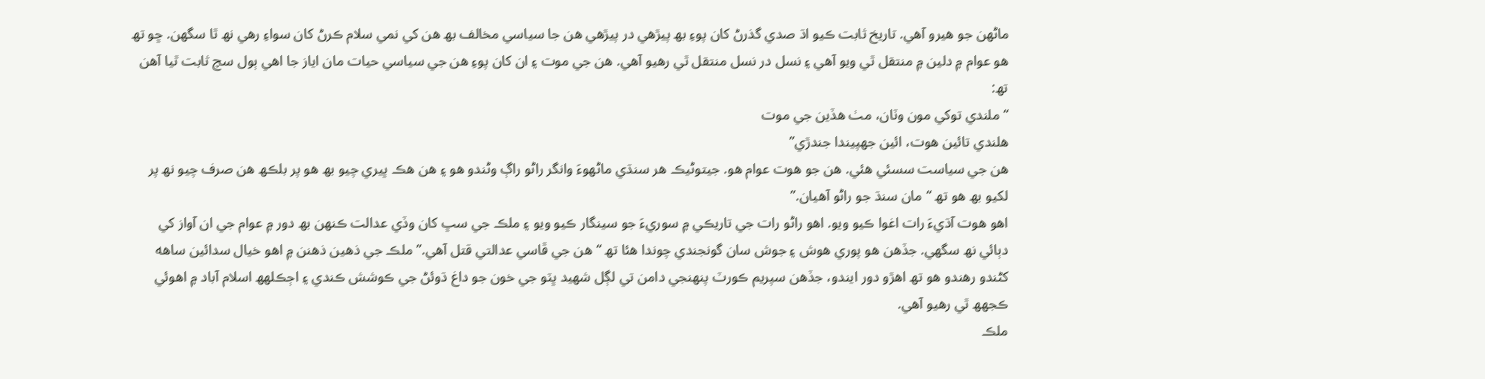ماڻھن جو ھيرو آھي. تاريخ ثابت ڪيو اڌ صدي گذرڻ کان پوءِ بھ پيڙھي در پيڙھي ھن جا سياسي مخالف بھ ھن کي نمي سلام ڪرڻ کان سواءِ رھي نھ ٿا سگھن. ڇو تھ ھو عوام ۾ دلين ۾ منتقل ٿي ويو آھي ۽ نسل در نسل منتقل ٿي رھيو آھي. ھن جي موت ۽ ان کان پوءِ ھن جي سياسي حيات مان اياز جا اھي ٻول سچ ثابت ٿيا آھن تھ:
“ملندي توکي مون وٽان، مٺ ھڏين جي موت
ھلندي تائين ھوت، ائين جھپيندا جندڙي”
ھن جي سياست سسئي ھئي. ھن جو ھوت عوام ھو. جيتوڻيڪ ھر سنڌي ماڻھوءَ وانگر راڻو راڳ وڻندو ھو ۽ ھن ھڪ ڀيري چيو بھ ھو پر بلڪھ ھن صرف چيو نھ پر لکيو بھ ھو تھ “مان سنڌ جو راڻو آھيان.”
اھو ھوت آڌيءَ رات اغوا ڪيو ويو. اھو راڻو رات جي تاريڪي ۾ سوريءَ جو سينگار ڪيو ويو ۽ ملڪ جي سڀ کان وڏي عدالت ڪنھن بھ دور ۾ عوام جي ان آواز کي دٻائي نھ سگھي. جڏھن ھو پوري ھوش ۽ جوش سان گونجندي چوندا ھئا تھ “ھن جي ڦاسي عدالتي قتل آھي.” ملڪ جي ذھين ذھنن ۾ اھو خيال سدائين ساهه کڻندو رھندو ھو تھ اھڙو دور ايندو، جڏھن سپريم ڪورٽ پنھنجي دامن تي لڳل شھيد ڀٽو جي خون جو داغ ڌوئڻ جي ڪوشش ڪندي ۽ اڄڪلھھ اسلام آباد ۾ اھوئي ڪجھھ ٿي رھيو آھي.
ملڪ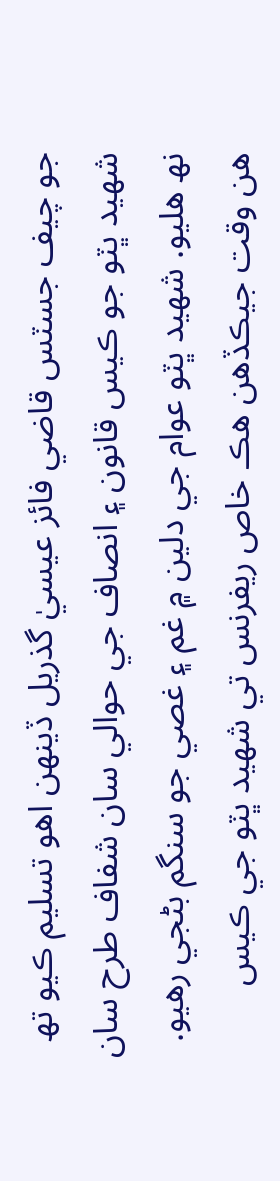جو چيف جسٽس قاضي فائز عيسيٰ گذريل ڏينھن اھو تسليم ڪيو تھ شھيد ڀٽو جو ڪيس قانون ۽ انصاف جي حوالي سان شفاف طرح سان نھ ھليو. شھيد ڀٽو عوام جي دلين ۾ غم ۽ غصي جو سنگم بڻجي رھيو. ھن وقت جيڪڏھن ھڪ خاص ريفرنس تي شھيد ڀٽو جي ڪيس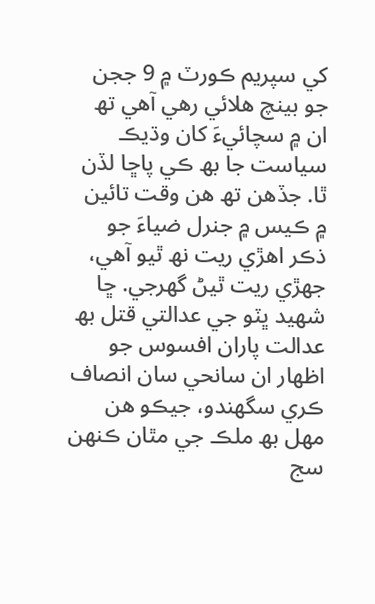کي سپريم ڪورٽ ۾ 9 ججن جو بينچ ھلائي رھي آھي تھ ان ۾ سچائيءَ کان وڌيڪ سياست جا بھ ڪي پاڇا لڏن ٿا. جڏھن تھ ھن وقت تائين ۾ ڪيس ۾ جنرل ضياءَ جو ذڪر اھڙي ريت نھ ٿيو آھي، جھڙي ريت ٿيڻ گھرجي. ڇا شھيد ڀٽو جي عدالتي قتل بھ عدالت پاران افسوس جو اظھار ان سانحي سان انصاف ڪري سگھندو، جيڪو ھن مھل بھ ملڪ جي مٿان ڪنھن سج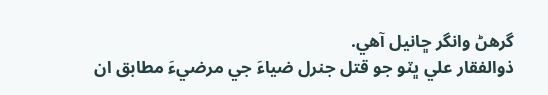گرھڻ وانگر ڇانيل آھي.
ذوالفقار علي ڀٽو جو قتل جنرل ضياءَ جي مرضيءَ مطابق ان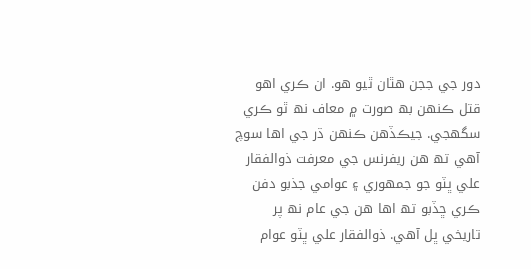دور جي ججن ھٿان ٿيو ھو. ان ڪري اھو قتل ڪنھن بھ صورت ۾ معاف نھ ٿو ڪري سگھجي. جيڪڏھن ڪنھن ڌر جي اھا سوچ آھي تھ ھن ريفرنس جي معرفت ذوالفقار علي ڀٽو جو جمهوري ۽ عوامي جذبو دفن ڪري ڇڏبو تھ اھا ھن جي عام نھ پر تاريخي ڀل آھي. ذوالفقار علي ڀٽو عوام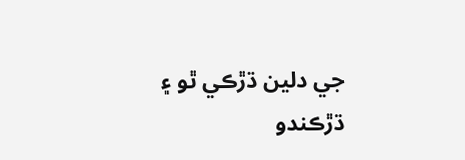جي دلين ڌڙڪي ٿو ۽ ڌڙڪندو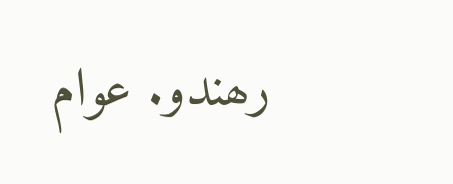رھندو. عوام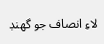لاءِ انصاف جو گھنڊ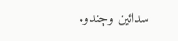سدائين وڄندو.